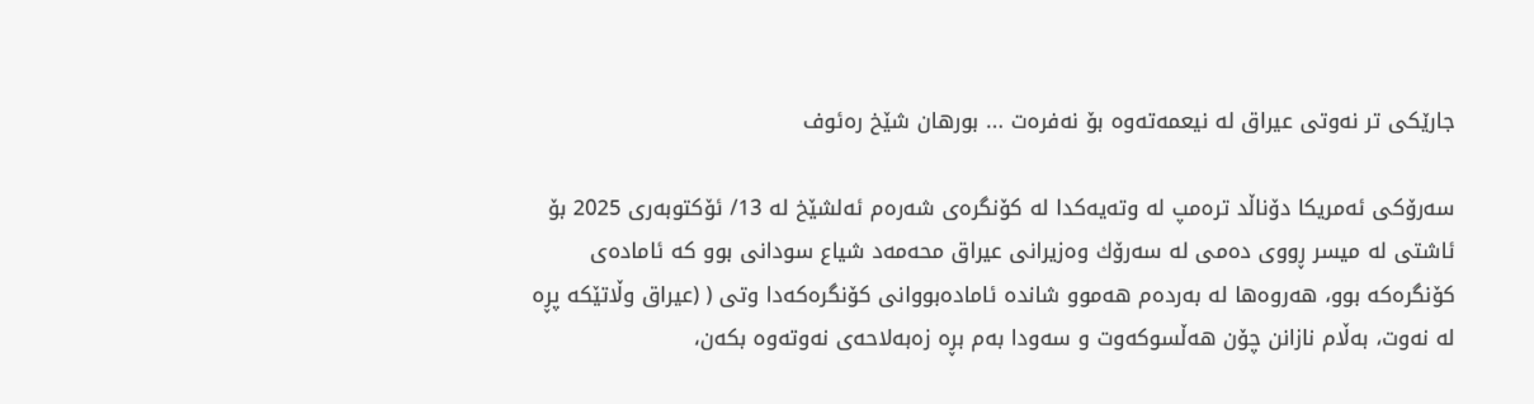جارێكی تر نه‌وتی عیراق له‌ نیعمه‌ته‌وه‌ بۆ نه‌فره‌ت ... بورهان شێخ ره‌ئوف

سه‌رۆكی ئه‌مریكا دۆناڵد تره‌مپ له‌ وته‌یه‌كدا له‌ كۆنگره‌ی شه‌ره‌م ئه‌لشێخ له‌ 13/ ئۆكتوبه‌ری 2025 بۆ ئاشتی له‌ میسر ڕووی ده‌می له‌ سه‌رۆك وه‌زیرانی عیراق محه‌مه‌د شیاع سودانی بوو كه‌ ئاماده‌ی كۆنگره‌كه‌ بوو، هه‌روه‌ها له‌ به‌رده‌م هه‌موو شانده‌ ئاماده‌بووانی كۆنگره‌كه‌دا وتی ( (عیراق وڵاتێكه‌ پڕه‌ له‌ نه‌وت، به‌ڵام نازانن چۆن هه‌ڵسوكه‌وت و سه‌ودا به‌م بڕه‌ زه‌به‌لاحه‌ی نه‌وته‌وه‌ بكه‌ن،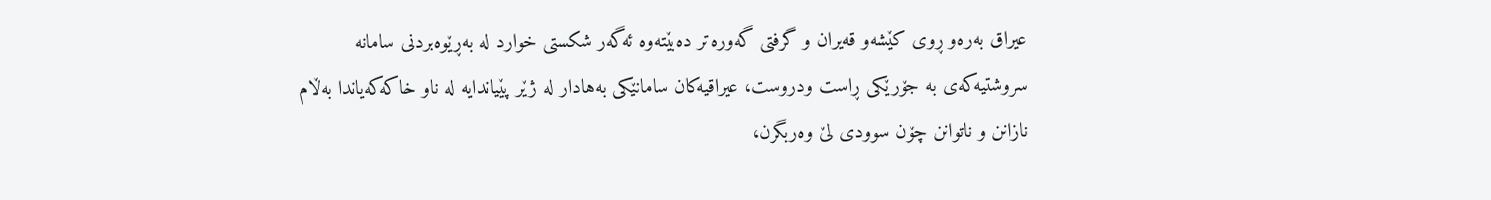عیراق به‌ره‌و ڕوی كێشه‌و قه‌یران و گرفتی گه‌وره‌تر ده‌بێته‌وه‌ ئه‌گه‌ر شكستی خوارد له‌ به‌ڕێوه‌بردنی سامانه‌ سروشتیه‌كه‌ی به‌ جۆرێكی ڕاست ودروست، عیراقیه‌كان سامانێكی به‌هادار له‌ ژێر پێیاندایه‌ له‌ ناو خاكه‌كه‌یاندا به‌ڵام نازانن و ناتوانن چۆن سوودی لێ وه‌ربگرن،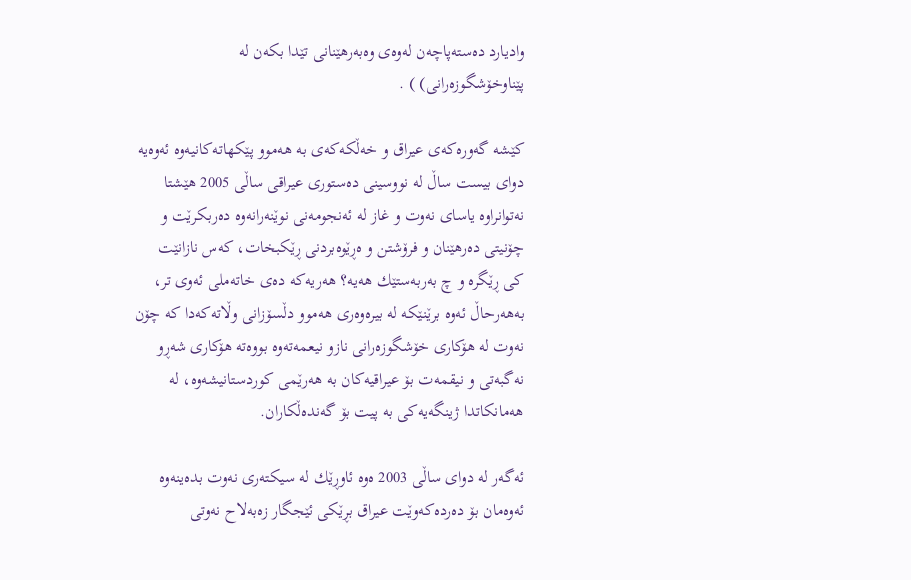وادیارد ده‌سته‌پاچه‌ن له‌وه‌ی وه‌به‌رهێنانی تێدا بكه‌ن له‌ پێناوخۆشگوزه‌رانی) ) .

كێشه‌ گه‌وره‌كه‌ی عیراق و خه‌ڵكه‌كه‌ی به‌ هه‌موو پێكهاته‌كانیه‌وه‌ ئه‌وه‌یه‌ دوای بیست ساڵ له‌ نووسینی ده‌ستوری عیراقی ساڵی 2005 هێشتا نه‌توانراوه‌ یاسای نه‌وت و غاز له‌ ئه‌نجومه‌نی نوێنه‌رانه‌وه‌ ده‌ربكرێت و چۆنیتی ده‌رهێنان و فرۆشتن و ه‌ڕێوه‌بردنی ڕێكبخات، كه‌س نازانێت كی ڕێگره‌ و چ به‌ربه‌ستێك هه‌یه‌؟ هه‌ریه‌كه‌ ده‌ی خاته‌ملی ئه‌وی تر، به‌هه‌رحاڵ ئه‌وه‌ برێنێكه‌ له‌ بیره‌وه‌ری هه‌موو دڵسۆزانی وڵاته‌كه‌دا كه‌ چۆن نه‌وت له‌ هۆكاری خۆشگوزه‌رانی نازو نیعمه‌ته‌وه‌ بووه‌ته‌ هۆكاری شه‌ڕو نه‌گبه‌تی و نیقمه‌ت بۆ عیراقیه‌كان به‌ هه‌رێمی كوردستانیشه‌وه‌، له‌ هه‌مانكاتدا ژینگه‌یه‌كی به‌ پیت بۆ گه‌نده‌ڵكاران.

ئه‌گه‌ر له‌ دوای ساڵی 2003 ه‌وه‌ ئاوڕێك له‌ سیكته‌ری نه‌وت بده‌ینه‌وه‌ ئه‌وه‌مان بۆ ده‌رده‌كه‌وێت عیراق بڕێكی ئێجگار زه‌به‌لاح نه‌وتی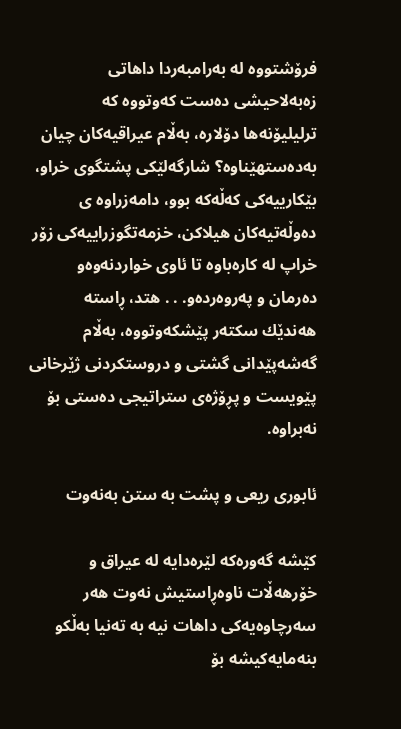فرۆشتووه‌ له‌ به‌رامبه‌ردا داهاتی زه‌به‌لاحیشی ده‌ست كه‌وتووه‌ كه‌ ترلیلیۆنه‌ها دۆلاره‌، به‌ڵام عیراقیه‌كان چیان به‌ده‌ستهێناوه‌؟ شارگه‌لێكی پشتگوی خراو، بێكارییه‌كی كه‌ڵه‌كه‌ بوو، دامه‌زراوه‌ ی ده‌وڵه‌تیه‌كان هیلاكن، خزمه‌تگوزراییه‌كی زۆر خراپ له‌ كاره‌باوه‌ تا ئاوی خواردنه‌وه‌و ده‌رمان و په‌روه‌رده‌و. . . هتد، ڕاسته‌ هه‌ندێك سكته‌ر پێشكه‌وتووه‌، به‌ڵام گه‌شه‌پێدانی گشتی و دروستكردنی ژێرخانی پێویست و پڕۆژه‌ی ستراتیجی ده‌ستی بۆ نه‌براوه‌.

ئابوری ریعی و پشت به‌ ستن به‌نه‌وت

كێشه‌ گه‌وره‌كه‌ لێره‌دایه‌ له‌ عیراق و خۆرهه‌ڵات ناوه‌ڕاستیش نه‌وت هه‌ر سه‌رچاوه‌یه‌كی داهات نیه‌ به‌ ته‌نیا به‌ڵكو بنه‌مایه‌كیشه‌ بۆ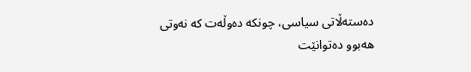ده‌سته‌ڵاتی سیاسی، چونكه‌ ده‌وڵه‌ت كه‌ نه‌وتی هه‌بوو ده‌توانێت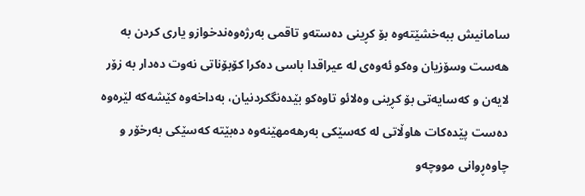سامانیش ببه‌خشێته‌وه‌ بۆ كڕینی ده‌سته‌و تاقمی به‌رژه‌وه‌ندخوازو یاری كردن به‌ هه‌ست وسۆزیان وه‌كو ئه‌وه‌ی له‌ عیراقدا باسی ده‌كرا كۆبۆناتی نه‌وت ده‌دار به‌ زۆر لایه‌ن و كه‌سایه‌تی بۆ كڕینی وه‌لائو تاوه‌كو بێده‌نگكردنیان، به‌داخه‌وه‌ كێشه‌كه‌ لێره‌وه‌ ده‌ست پێده‌كات هاوڵاتی له‌ كه‌سێكی به‌رهه‌مهێنه‌وه‌ ده‌بێته‌ كه‌سێكی به‌رخۆر و چاوه‌ڕوانی مووچه‌و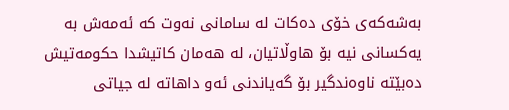به‌شه‌كه‌ی خۆی ده‌كات له‌ سامانی نه‌وت كه‌ ئه‌مه‌ش به‌ یه‌كسانی نیه‌ بۆ هاوڵاتیان، له‌ هه‌مان كاتیشدا حكومه‌تیش ده‌بێته‌ ناوه‌ندگیر بۆ گه‌یاندنی ئه‌و داهاته‌ له‌ جیاتی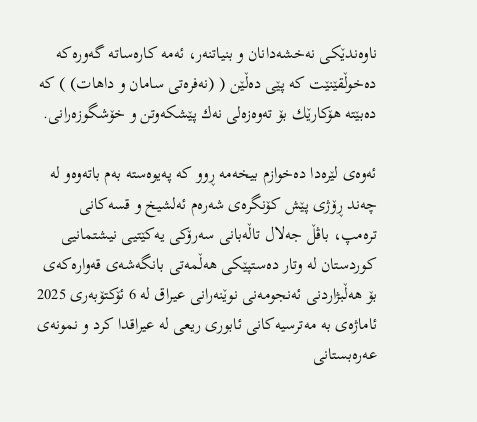ناوه‌ندێكی نه‌خشه‌دانان و بنیاتنه‌ر، ئه‌مه‌ كاره‌ساته‌ گه‌وره‌كه‌ ده‌خوڵقێنێت كه‌ پێی ده‌ڵێن ( (نه‌فره‌تی سامان و داهات) ) كه‌ ده‌بێته‌ هۆكارێك بۆ ته‌وه‌زه‌لی نه‌ك پێشكه‌وتن و خۆشگوزه‌رانی.

ئه‌وه‌ی لێره‌دا ده‌خوازم بیخه‌مه‌ ڕوو كه‌ په‌یوه‌سته‌ به‌م باته‌وه‌و له‌ چه‌ند ڕۆژی پێش كۆنگره‌ی شه‌ره‌م ئه‌لشیخ و قسه‌كانی تره‌مپ، باڤڵ جه‌لال تاڵه‌بانی سه‌رۆكی یه‌كێتیی نیشتمانیی كوردستان له‌ وتار ده‌ستپێكی هه‌ڵمه‌تی بانگه‌شه‌ی قه‌واره‌كه‌ی بۆ هه‌ڵبژاردنی ئه‌نجومه‌نی نوێنه‌رانی عیراق له‌ 6 ئۆكتۆبه‌ری 2025 ئاماژه‌ی به‌ مه‌ترسیه‌كانی ئابوری ریعی له‌ عیراقدا كرد و نمونه‌ی عه‌ره‌بستانی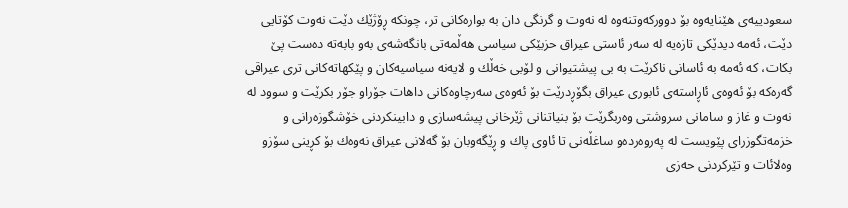سعودییه‌ی هێنایه‌وه‌ بۆ دووركه‌وتنه‌وه‌ له‌ نه‌وت و گرنگی دان به‌ بواره‌كانی تر، چونكه‌ ڕۆژێك دێت نه‌وت كۆتایی دێت، ئه‌مه‌ دیدێكی تازه‌یه‌ له‌ سه‌ر ئاستی عیراق حزبێكی سیاسی هه‌ڵمه‌تی بانگه‌شه‌ی به‌و بابه‌ته‌ ده‌ست پێ بكات، كه‌ ئه‌مه‌ به‌ ئاسانی ناكرێت به‌ بی پیشتیوانی و لۆبی خه‌ڵك و لایه‌نه‌ سیاسیه‌كان و پێكهاته‌كانی تری عیراقی گه‌ره‌كه‌ بۆ ئه‌وه‌ی ئاڕاسته‌ی ئابوری عیراق بگۆڕدرێت بۆ ئه‌وه‌ی سه‌رچاوه‌كانی داهات جۆراو جۆر بكرێت و سوود له‌ نه‌وت و غاز و سامانی سروشتی وه‌ربگرێت بۆ بنیاتنانی ژێرخانی پیشه‌سازی و دابینكردنی خۆشگوزه‌رانی و خزمه‌تگوزرای پێویست له‌ په‌روه‌رده‌و ساغڵه‌نی تا ئاوی پاك و ڕێگه‌وبان بۆ گه‌لانی عیراق نه‌وه‌ك بۆ كڕینی سۆزو وه‌لائات و تێركردنی حه‌زی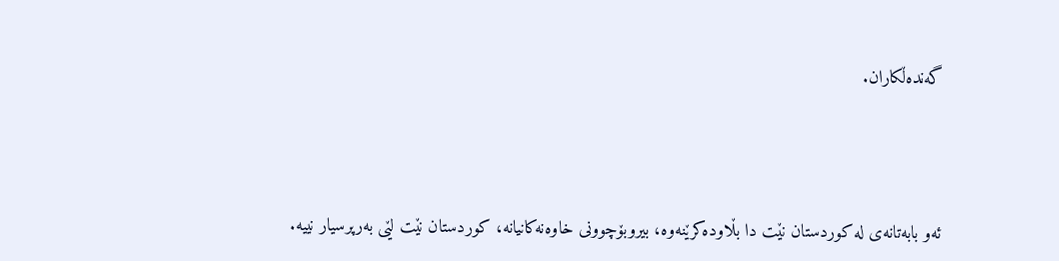گه‌نده‌ڵكاران.




ئه‌و بابه‌تانه‌ی له‌ کوردستان نێت دا بڵاوده‌کرێنه‌وه‌، بیروبۆچوونی خاوه‌نه‌کانیانه‌، کوردستان نێت لێی به‌رپرسیار نییه‌.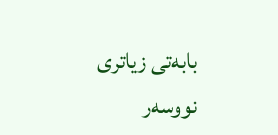بابەتی زیاتری نووسەر